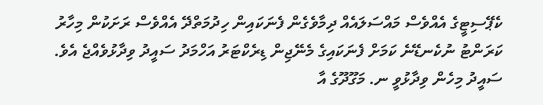ކެޕޭސިޓީގެ އެއްވެސް މައްސަލައެއް ދިމާވެގެން ފެނަކައިން ހިދުމަތްދޭ އެއްވެސް ރަށަކުން މިހާރު ކަރަންޓު ނުކެނޑޭނެ ކަމަށް ފެނަކައިގެ މެނޭޖިން ޑިރެކްޓަރު އަހްމަދު ސައީދު ވިދާޅުވެއްޖެ އެވެ.
ސައީދު މިހެން ވިދާޅުވީ ނ. މަގޫދޫގެ އާ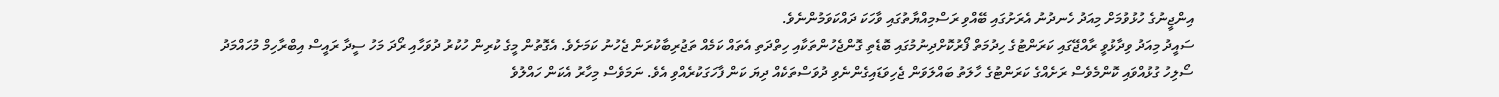އިންޖީނުގެ ހުޅުވުމަށް މިއަދު ހެނދުނު އެރަށުގައި ބޭއްވި ރަސްމިއްޔާތުގައި ވާހަކަ ދައްކަވަމުންނެވެ.
ސައީދު މިއަދު ވިދާޅުވީ ރާއްޖޭގައި ކަރަންޓުގެ ހިދުމަތް ފޯރުކޮށްދިނުމުގައި ބޮޑެތި ގޮންޖެހުންތަކާއި ހިތްދަތި އެތައް ކަމެއް ތަޖުރިބާކުރަން ޖެހުނު ކަމަށެވެ. އެގޮތުން މީގެ ކުރިން ހުކުރު ދުވަހާއި ރޯދަ މަހު ސީދާ ރައީސް އިބްރާހިމް މުހައްމަދު ސޯލިހު ގުޅުއްވައި ކޮންމެވެސް ރަށެއްގެ ކަރަންޓުގެ ހާލަތު ބައްލަވަން ޖެހިވަޑައިގެންނެވި ދުވަސްތަކެއް ދިޔަ ކަން ފާހަގަކުރެއްވި އެވެ. ނަމަވެސް މިހާރު އެކަން ހައްލުވެ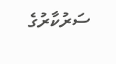ސަރުކާރުގެ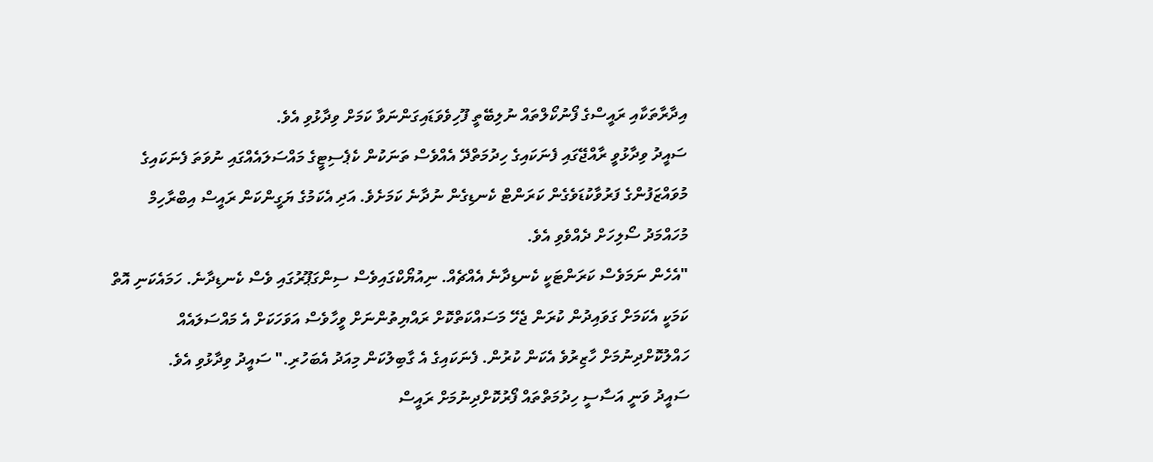އިދާރާތަކާއި ރައީސްގެ ފޯނުކޯލްތައް ނުލިބޭތީ ފޫހިވެވަޑައިގަންނަވާ ކަމަށް ވިދާޅުވި އެވެ.
ސައީދު ވިދާޅުވީ ރާއްޖޭގައި ފެނަކައިގެ ހިދުމަތްދޭ އެއްވެސް ތަނަކުން ކެޕެސިޓީގެ މައްސަލައެއްގައި ނުވަތަ ފެނަކައިގެ މުވައްޒަފުންގެ ފަރުވާކުޑަވެގެން ކަރަންޓް ކެނޑިގެން ނުދާނެ ކަމަށެވެ. އަދި އެކަމުގެ ޔަގީންކަން ރައީސް އިބްރާހިމް މުހައްމަދު ސޯލިހަށް ދެއްވެވި އެވެ.
"އެހެން ނަމަވެސް ކަރަންޓަކީ ކެނޑިދާނެ އެއްޗެއް. ނިއުޔޯކްގައިވެސް ސިންގަޕޫރުގައި ވެސް ކެނޑިދާނެ. ހަމައެކަނި އޮތް ކަމަކީ އެކަމަށް ގަވައިދުން ކުރަން ޖެހޭ މަސައްކަތްކޮށް ރައްޔިތުންނަށް ވީހާވެސް އަވަހަކަށް އެ މައްސަލައެއް ހައްލުކޮށްދިނުމަށް ހާޒިރުވެ އެކަން ކުރުން. ފެނަކައިގެ އެ ގާބިލުކަން މިއަދު އެބަހުރި." ސައީދު ވިދާޅުވި އެވެ.
ސައީދު ވަނީ އަސާސީ ހިދުމަތްތައް ފޯރުކޮށްދިނުމަށް ރައީސް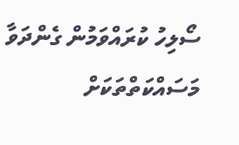ސޯލިހު ކުރައްވަމުން ގެންދަވާ މަސައްކަތްތަކަށް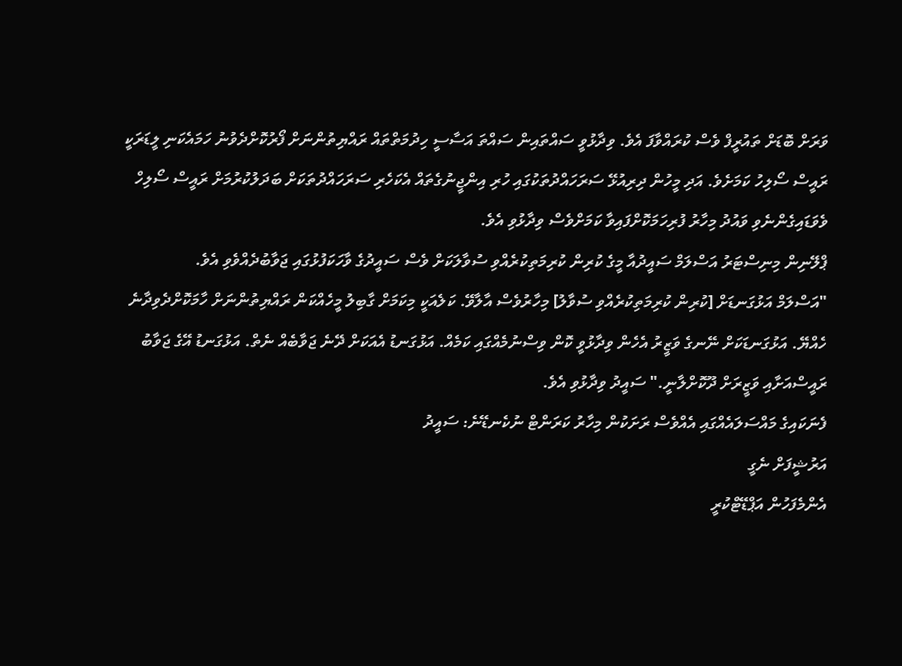ވަރަށް ބޮޑަށް ތައުރީފް ވެސް ކުރައްވާފަ އެވެ. ވިދާޅުވީ ސައްތައިން ސައްތަ އަސާސީ ހިދުމަތްތައް ރައްޔިތުންނަށް ފޯރުކޮށްދެވުނު ހަމައެކަނި ލީޑަރަކީ ރައީސް ސޯލިހު ކަމަށެވެ. އަދި މީހުން ދިރިއުޅޭ ސަރަހައްދުތަކުގައި ހުރި އިންޖީނުގެތައް އެކަހެރި ސަރަހައްދުތަކަށް ބަދަލުކުރުމަށް ރައީސް ސޯލިހް ވެވަޑައިގެންނެވި ވައުދު މިހާރު ފުރިހަމަކޮށްފައިވާ ކަމަށްވެސް ވިދާޅުވި އެވެ.
ޕްލޭނިން މިނިސްޓަރު އަސްލަމް ސައީދުއާ މީގެ ކުރިން ކުރިމަތިކުރެއްވި ސުވާލަކަށް ވެސް ސައީދުގެ ވާހަކަފުޅުގައި ޖަވާބުދެއްވެވި އެވެ.
"އަސްލަމް އަޅުގަނޑަށް [ކުރިން ކުރިމަތިކުރެއްވި ސުވާލު] މިހާރުވެސް އާލާވޭ. ކަލެއަކީ މިކަމަށް ގާބިލު މީހެއްކަން ރައްޔިތުންނަށް ހާމަކޮށްދެވިދާނެ ހެއްޔޭ. އަޅުގަނޑަކަށް ނޭނގެ ވަޒީރު އެހެން ވިދާޅުވީ ކޮން ވިސްނުމެއްގައި ކަމެއް. އަޅުގަނޑު އެއަކަށް ދޭނެ ޖަވާބެއް ނެތް. އަޅުގަނޑު އޭގެ ޖަވާބު ރައީސްއަށާއި ވަޒީރަށް ދޫކޮށްލާނީ." ސައީދު ވިދާޅުވި އެވެ.
ފެނަކައިގެ މައްސަލައެއްގައި އެއްވެސް ރަށަކުން މިހާރު ކަރަންޓް ނުކެނޑޭނެ: ސައީދު
އަރުޝީފަށް ނެގީ
އެންމެފަހުން އަޕްޑޭޓްކުރީ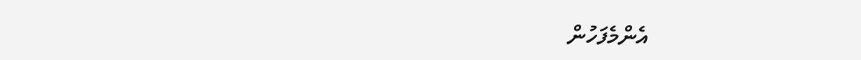އެންމެފަހުން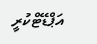އަޕްޑޭޓްކުރީ